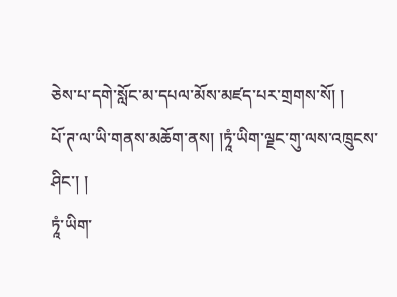ཅེས་པ་དགེ་སློང་མ་དཔལ་མོས་མཛད་པར་གྲགས་སོ། །
པོ་ཊ་ལ་ཡི་གནས་མཆོག་ནས། །ཏཱཾ་ཡིག་ལྗང་གུ་ལས་འཁྲུངས་ཤིང་། །
ཏཱཾ་ཡིག་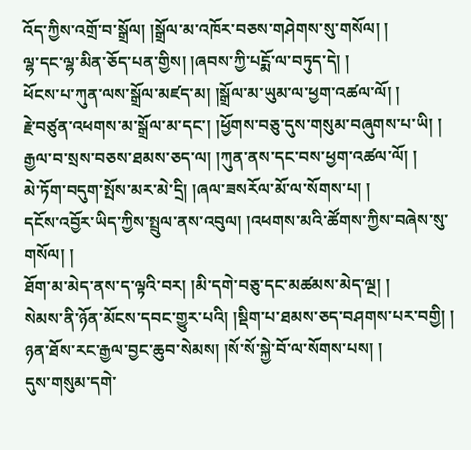འོད་ཀྱིས་འགྲོ་བ་སྒྲོལ། །སྒྲོལ་མ་འཁོར་བཅས་གཤེགས་སུ་གསོལ། །
ལྷ་དང་ལྷ་མིན་ཅོད་པན་གྱིས། །ཞབས་ཀྱི་པངྨོ་ལ་བཏུད་དེ། །
ཕོངས་པ་ཀུན་ལས་སྒྲོལ་མཛད་མ། །སྒྲོལ་མ་ཡུམ་ལ་ཕྱག་འཚལ་ལོ། །
རྗེ་བཙུན་འཕགས་མ་སྒྲོལ་མ་དང་། །ཕྱོགས་བཅུ་དུས་གསུམ་བཞུགས་པ་ཡི། །
རྒྱལ་བ་སྲས་བཅས་ཐམས་ཅད་ལ། །ཀུན་ནས་དང་བས་ཕྱག་འཚལ་ལོ། །
མེ་ཏོག་བདུག་སྤོས་མར་མེ་དྲི། །ཞལ་ཟསརོལ་མོ་ལ་སོགས་པ། །
དངོས་འབྱོར་ཡིད་ཀྱིས་སྤྲུལ་ནས་འབུལ། །འཕགས་མའི་ཚོགས་ཀྱིས་བཞེས་སུ་གསོལ། །
ཐོག་མ་མེད་ནས་ད་ལྟའི་བར། །མི་དགེ་བཅུ་དང་མཚམས་མེད་ལྔ། །
སེམས་ནི་ཉོན་མོངས་དབང་གྱུར་པའི། །སྡིག་པ་ཐམས་ཅད་བཤགས་པར་བགྱི། །
ཉན་ཐོས་རང་རྒྱལ་བྱང་ཆུབ་སེམས། །སོ་སོ་སྐྱེ་བོ་ལ་སོགས་པས། །
དུས་གསུམ་དགེ་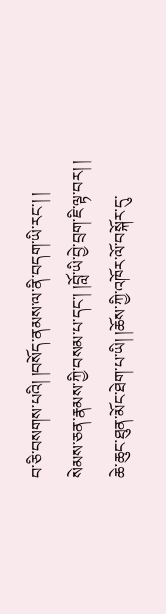བ་ཅི་བསགས་པའི། །བསོད་ནམས་ལ་ནི་བདག་ཡི་རང་། །
སེམས་ཅན་རྣམས་ཀྱི་བསམ་པ་དང་། །བློ་ཡི་བྱེ་བྲག་ཇི་ལྟ་བར། །
ཆེ་ཆུང་ཐུན་མོང་ཐེག་པ་ཡི། །ཆོས་ཀྱི་འཁོར་ལོ་བསྐོར་དུ་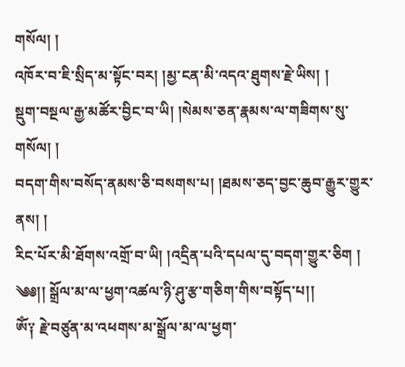གསོལ། །
འཁོར་བ་ཇི་སྲིད་མ་སྟོང་བར། །མྱ་ངན་མི་འདའ་ཐུགས་རྗེ་ཡིས། །
སྡུག་བསྔལ་རྒྱ་མཚོར་བྱིང་བ་ཡི། །སེམས་ཅན་རྣམས་ལ་གཟིགས་སུ་གསོལ། །
བདག་གིས་བསོད་ནམས་ཅི་བསགས་པ། །ཐམས་ཅད་བྱང་ཆུབ་རྒྱུར་གྱུར་ནས། །
རིང་པོར་མི་ཐོགས་འགྲོ་བ་ཡི། །འདྲིན་པའི་དཔལ་དུ་བདག་གྱུར་ཅིག །
༄༅།། སྒྲོལ་མ་ལ་ཕྱག་འཚལ་ཉི་ཤུ་རྩ་གཅིག་གིས་བསྟོད་པ།།
ༀ༑ རྗེ་བཙུན་མ་འཕགས་མ་སྒྲོལ་མ་ལ་ཕྱག་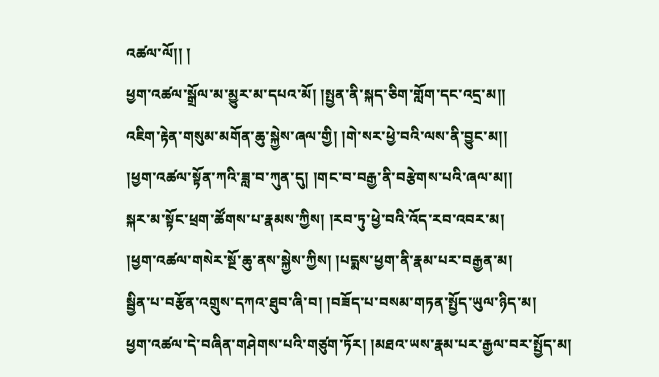འཚལ་ལོ།། །
ཕྱག་འཚལ་སྒྲོལ་མ་མྱུར་མ་དཔའ་མོ། །སྤྱན་ནི་སྐད་ཅིག་གློག་དང་འདྲ་མ།།
འཇིག་རྟེན་གསུམ་མགོན་ཆུ་སྐྱེས་ཞལ་གྱི། །གེ་སར་ཕྱེ་བའི་ལས་ནི་བྱུང་མ།།
།ཕྱག་འཚལ་སྟོན་ཀའི་ཟླ་བ་ཀུན་དུ། །གང་བ་བརྒྱ་ནི་བརྩེགས་པའི་ཞལ་མ།།
སྐར་མ་སྟོང་ཕྲག་ཚོགས་པ་རྣམས་ཀྱིས། །རབ་ཏུ་ཕྱེ་བའི་འོད་རབ་འབར་མ།
།ཕྱག་འཚལ་གསེར་སྔོ་ཆུ་ནས་སྐྱེས་ཀྱིས། །པདྨས་ཕྱག་ནི་རྣམ་པར་བརྒྱན་མ།
སྦྱིན་པ་བརྩོན་འགྲུས་དཀའ་ཐུབ་ཞི་བ། །བཟོད་པ་བསམ་གཏན་སྤྱོད་ཡུལ་ཉིད་མ།
ཕྱག་འཚལ་དེ་བཞིན་གཤེགས་པའི་གཙུག་ཏོར། །མཐའ་ཡས་རྣམ་པར་རྒྱལ་བར་སྤྱོད་མ།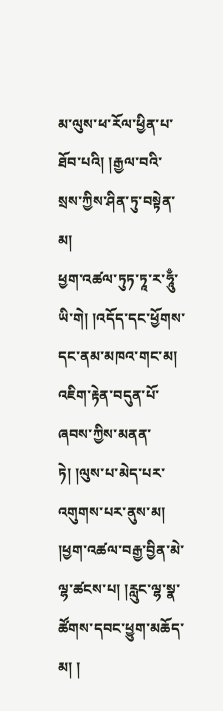མ་ལུས་ཕ་རོལ་ཕྱིན་པ་ཐོབ་པའི། །རྒྱལ་བའི་སྲས་ཀྱིས་ཤིན་ཏུ་བསྟེན་མ།
ཕྱག་འཚལ་ཏུཏ་ཏཱ་ར་ཧཱུྃ་ཡི་གེ། །འདོད་དང་ཕྱོགས་དང་ནམ་མཁའ་གང་མ།
འཇིག་རྟེན་བདུན་པོ་ཞབས་ཀྱིས་མནན་ཏེ། །ལུས་པ་མེད་པར་འགུགས་པར་ནུས་མ།
།ཕྱག་འཚལ་བརྒྱ་བྱིན་མེ་ལྷ་ཚངས་པ། །རླུང་ལྷ་སྣ་ཚོགས་དབང་ཕྱུག་མཆོད་མ། །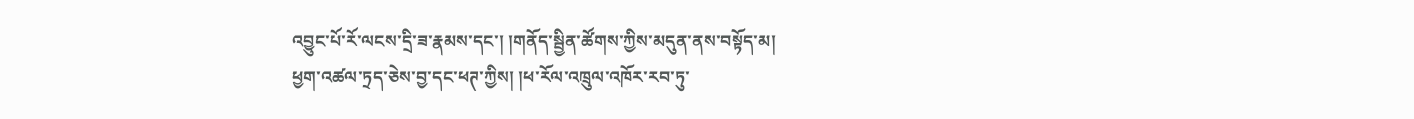འབྱུང་པོ་རོ་ལངས་དྲི་ཟ་རྣམས་དང་། །གནོད་སྦྱིན་ཚོགས་ཀྱིས་མདུན་ནས་བསྟོད་མ།
ཕྱག་འཚལ་ཏྲད་ཅེས་བྱ་དང་ཕཊ་ཀྱིས། །ཕ་རོལ་འཁྲུལ་འཁོར་རབ་ཏུ་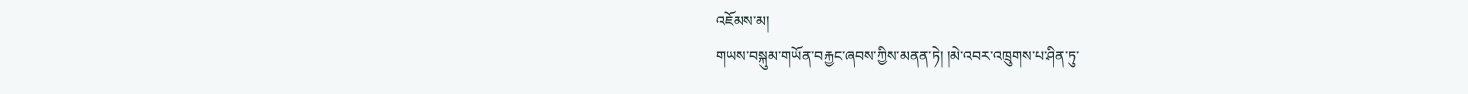འཇོམས་མ།
གཡས་བསྐུམ་གཡོན་བརྐྱང་ཞབས་ཀྱིས་མནན་ཏེ། །མེ་འབར་འཁྲུགས་པ་ཤིན་ཏུ་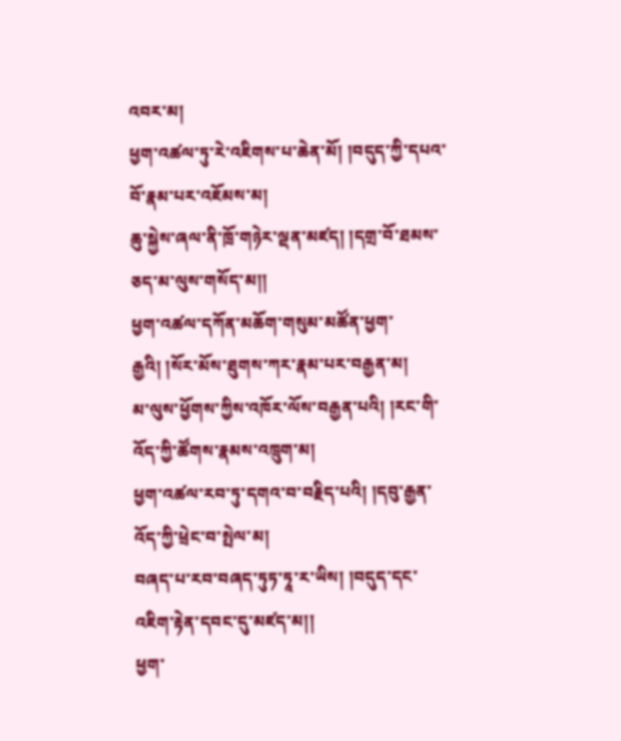འབར་མ།
ཕྱག་འཚལ་ཏུ་རེ་འཇིགས་པ་ཆེན་མོ། །བདུད་ཀྱི་དཔའ་བོ་རྣམ་པར་འཇོམས་མ།
ཆུ་སྐྱེས་ཞལ་ནི་ཁྲོ་གཉེར་ལྡན་མཛད། །དགྲ་བོ་ཐམས་ཅད་མ་ལུས་གསོད་མ།།
ཕྱག་འཚལ་དཀོན་མཆོག་གསུམ་མཚོན་ཕྱག་རྒྱའི། །སོར་མོས་ཐུགས་ཀར་རྣམ་པར་བརྒྱན་མ།
མ་ལུས་ཕྱོགས་ཀྱིས་འཁོར་ལོས་བརྒྱན་པའི། །རང་གི་འོད་ཀྱི་ཚོགས་རྣམས་འཁྲུག་མ།
ཕྱག་འཚལ་རབ་ཏུ་དགའ་བ་བརྗིད་པའི། །དབུ་རྒྱན་འོད་ཀྱི་ཕྲེང་བ་སྤེལ་མ།
བཞད་པ་རབ་བཞད་ཏུཏ་ཏཱ་ར་ཡིས། །བདུད་དང་འཇིག་རྟེན་དབང་དུ་མཛད་མ།།
ཕྱག་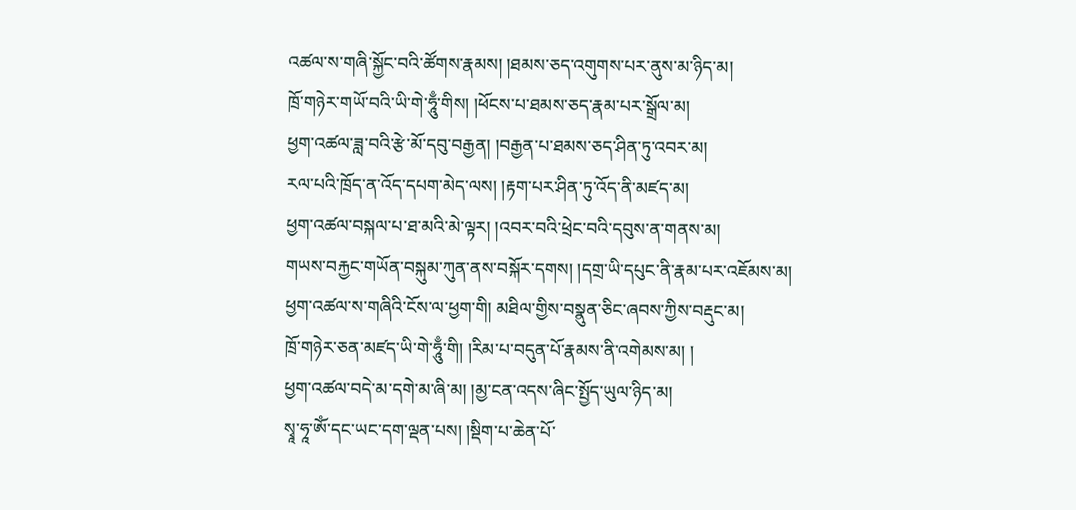འཚལ་ས་གཞི་སྐྱོང་བའི་ཚོགས་རྣམས། །ཐམས་ཅད་འགུགས་པར་ནུས་མ་ཉིད་མ།
ཁྲོ་གཉེར་གཡོ་བའི་ཡི་གེ་ཧཱུྃ་གིས། །ཕོངས་པ་ཐམས་ཅད་རྣམ་པར་སྒྲོལ་མ།
ཕྱག་འཚལ་ཟླ་བའི་རྩེ་མོ་དབུ་བརྒྱན། །བརྒྱན་པ་ཐམས་ཅད་ཤིན་ཏུ་འབར་མ།
རལ་པའི་ཁྲོད་ན་འོད་དཔག་མེད་ལས། །རྟག་པར་ཤིན་ཏུ་འོད་ནི་མཛད་མ།
ཕྱག་འཚལ་བསྐལ་པ་ཐ་མའི་མེ་ལྟར། །འབར་བའི་ཕྲེང་བའི་དབུས་ན་གནས་མ།
གཡས་བརྐྱང་གཡོན་བསྐུམ་ཀུན་ནས་བསྐོར་དགས། །དགྲ་ཡི་དཔུང་ནི་རྣམ་པར་འཇོམས་མ།
ཕྱག་འཚལ་ས་གཞིའི་ངོས་ལ་ཕྱག་གི། མཐིལ་གྱིས་བསྣུན་ཅིང་ཞབས་ཀྱིས་བརྡུང་མ།
ཁྲོ་གཉེར་ཅན་མཛད་ཡི་གེ་ཧཱུྃ་གི། །རིམ་པ་བདུན་པོ་རྣམས་ནི་འགེམས་མ། །
ཕྱག་འཚལ་བདེ་མ་དགེ་མ་ཞི་མ། །མྱ་ངན་འདས་ཞིང་སྤྱོད་ཡུལ་ཉིད་མ།
སྭཱ་ཧཱ་ཨོཾ་དང་ཡང་དག་ལྡན་པས། །སྡིག་པ་ཆེན་པོ་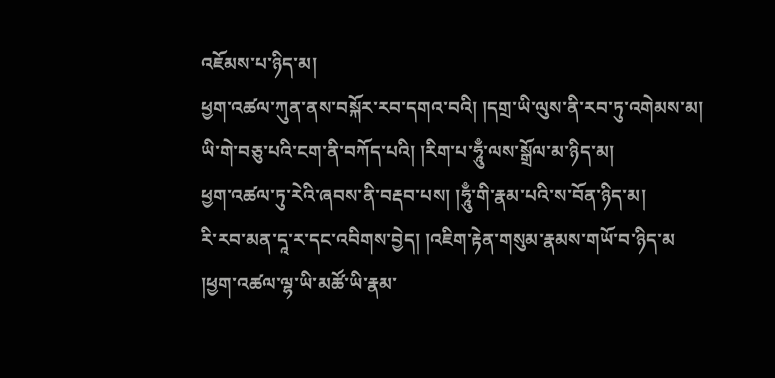འཇོམས་པ་ཉིད་མ།
ཕྱག་འཚལ་ཀུན་ནས་བསྐོར་རབ་དགའ་བའི། །དགྲ་ཡི་ལུས་ནི་རབ་ཏུ་འགེམས་མ།
ཡི་གེ་བཅུ་པའི་ངག་ནི་བཀོད་པའི། །རིག་པ་ཧཱུྃ་ལས་སྒྲོལ་མ་ཉིད་མ།
ཕྱག་འཚལ་ཏུ་རེའི་ཞབས་ནི་བརྡབ་པས། །ཧཱུྃ་གི་རྣམ་པའི་ས་བོན་ཉིད་མ།
རི་རབ་མན་དཱ་ར་དང་འབིགས་བྱེད། །འཇིག་རྟེན་གསུམ་རྣམས་གཡོ་བ་ཉིད་མ
།ཕྱག་འཚལ་ལྷ་ཡི་མཚོ་ཡི་རྣམ་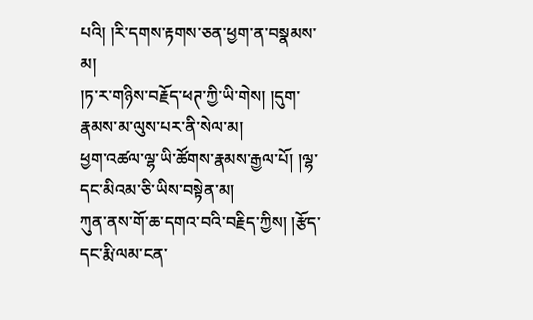པའི། །རི་དགས་རྟགས་ཅན་ཕྱག་ན་བསྣམས་མ།
།ཏ་ར་གཉིས་བརྗོད་ཕཊ་ཀྱི་ཡི་གེས། །དུག་རྣམས་མ་ལུས་པར་ནི་སེལ་མ།
ཕྱག་འཚལ་ལྷ་ཡི་ཚོགས་རྣམས་རྒྱལ་པོ། །ལྷ་དང་མིའམ་ཅི་ཡིས་བསྟེན་མ།
ཀུན་ནས་གོ་ཆ་དགའ་བའི་བརྗིད་ཀྱིས། །རྩོད་དང་རྨི་ལམ་ངན་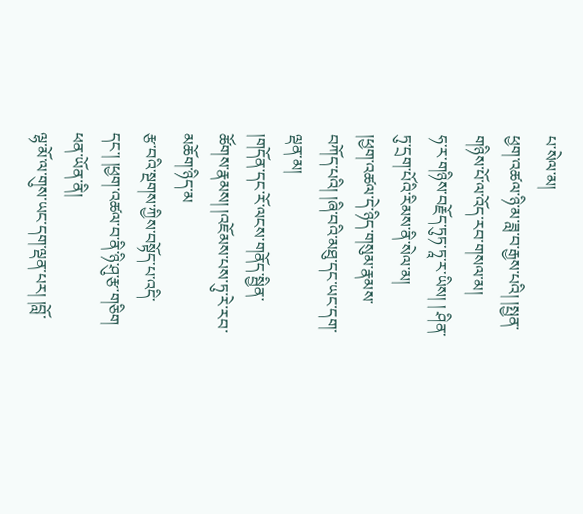པ་སེལ་མ།
ཕྱག་འཚལ་ཉི་མ་ཟླ་བ་རྒྱས་པའི། །སྤྱན་གཉིས་པོ་ལ་འོད་རབ་གསལ་མ།
ཧ་ར་གཉིས་བརྗོད་ཏུཏ་ཏཱ་ར་ཡིས། ། ཤིན་ཏུ་དྲག་པོའི་རིམས་ནི་སེལ་མ།
།ཕྱག་འཚལ་དེ་ཉིད་གསུམ་རྣམས་བཀོད་པའི། །ཞི་བའི་མཐུ་དང་ཡང་དག་ལྡན་མ།
།གདོན་དང་རོ་ལངས་གནོད་སྦྱིན་ཚོགས་རྣམས། །འཇོམས་པས་ཏུ་རེ་རབ་མཆོག་ཉིད་མ
རྩ་བའི་སྔགས་ཀྱིས་བསྟོད་པ་འདི་དང་། །ཕྱག་འཚལ་བ་ནི་ཉི་ཤུ་རྩ་གཅིག
ཕན་ཡོན་ནི།
ལྷ་མོ་ལ་གུས་ཡང་དག་ལྡན་པར། །བློ་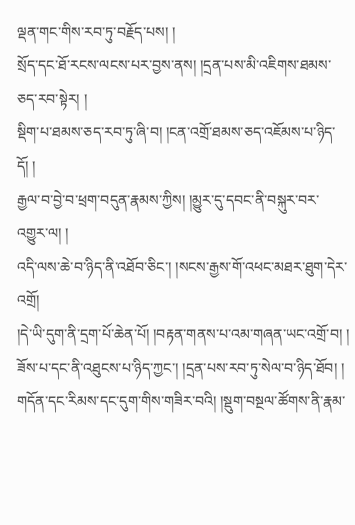ལྡན་གང་གིས་རབ་ཏུ་བརྗོད་པས། །
སྲོད་དང་ཐོ་རངས་ལངས་པར་བྱས་ནས། །དྲན་པས་མི་འཇིགས་ཐམས་ཅད་རབ་སྟེར། །
སྡིག་པ་ཐམས་ཅད་རབ་ཏུ་ཞི་བ། །ངན་འགྲོ་ཐམས་ཅད་འཇོམས་པ་ཉིད་དོ། །
རྒྱལ་བ་བྱེ་བ་ཕྲག་བདུན་རྣམས་ཀྱིས། །མྱུར་དུ་དབང་ནི་བསྐུར་བར་འགྱུར་ལ། །
འདི་ལས་ཆེ་བ་ཉིད་ནི་འཐོབ་ཅིང་། །སངས་རྒྱས་གོ་འཕང་མཐར་ཐུག་དེར་འགྲོ།
།དེ་ཡི་དུག་ནི་དྲག་པོ་ཆེན་པོ། །བརྟན་གནས་པ་འམ་གཞན་ཡང་འགྲོ་བ། །
ཟོས་པ་དང་ནི་འཐུངས་པ་ཉིད་ཀྱང་། །དྲན་པས་རབ་ཏུ་སེལ་བ་ཉིད་ཐོབ། །
གདོན་དང་རིམས་དང་དུག་གིས་གཟིར་བའི། །སྡུག་བསྔལ་ཚོགས་ནི་རྣམ་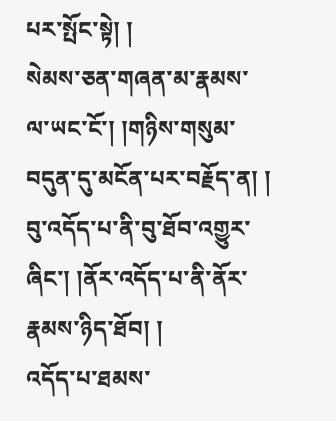པར་སྤོང་སྟེ། །
སེམས་ཅན་གཞན་མ་རྣམས་ལ་ཡང་ངོ་། །གཉིས་གསུམ་བདུན་དུ་མངོན་པར་བརྗོད་ན། །
བུ་འདོད་པ་ནི་བུ་ཐོབ་འགྱུར་ཞིང་། །ནོར་འདོད་པ་ནི་ནོར་རྣམས་ཉིད་ཐོབ། །
འདོད་པ་ཐམས་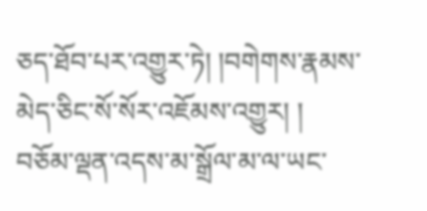ཅད་ཐོབ་པར་འགྱུར་ཏེ། །བགེགས་རྣམས་མེད་ཅིང་སོ་སོར་འཇོམས་འགྱུར། །
བཅོམ་ལྡན་འདས་མ་སྒྲོལ་མ་ལ་ཡང་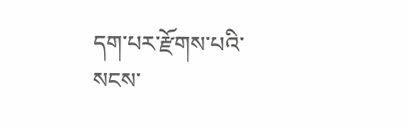དག་པར་རྫོགས་པའི་སངས་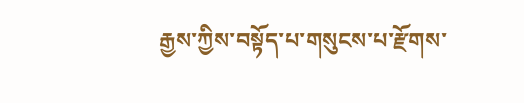རྒྱས་ཀྱིས་བསྟོད་པ་གསུངས་པ་རྫོགས་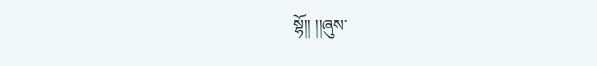སྷོ།། །།ཞུས་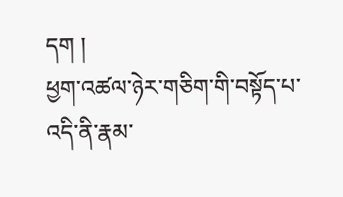དག །
ཕྱག་འཚལ་ཉེར་གཅིག་གི་བསྟོད་པ་འདི་ནི་རྣམ་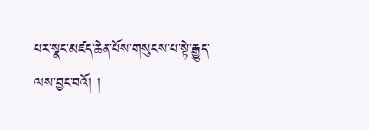པར་སྣང་མཛད་ཆེན་པོས་གསུངས་པ་སྟེ་རྒྱུད་ལས་བྱང་བའོ། །